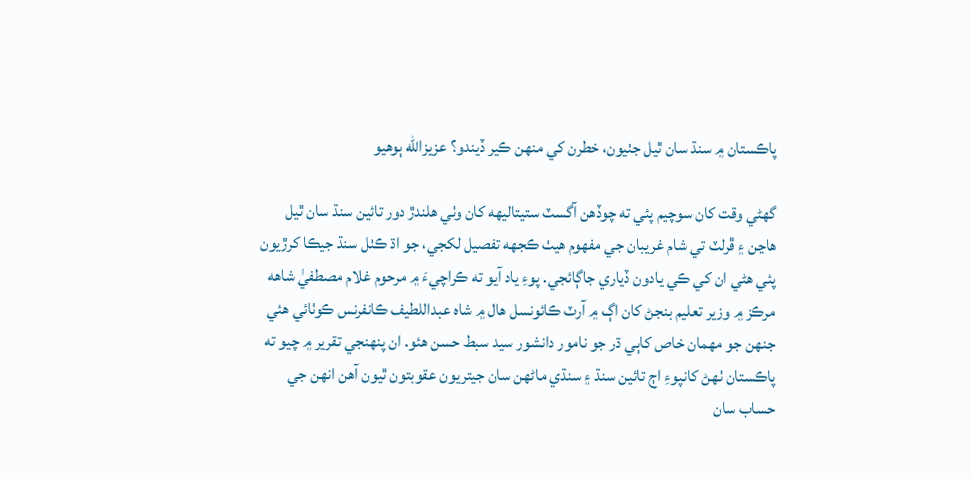پاڪستان ۾ سنڌ سان ٿيل جٺيون، خطرن کي منهن ڪير ڏيندو؟ عزيزالله ٻوهيو

گهڻي وقت کان سوچيم پئي ته چوڏهن آگسٽ ستيتاليهه کان وٺي هلندڙ دور تائين سنڌ سان ٿيل هاڃن ۽ ڦرلٽ تي شام غريبان جي مفهوم هيٺ ڪجهه تفصيل لکجي، جو اڌ ڪٺل سنڌ جيڪا کرڙيون پئي هڻي ان کي ڪي يادون ڏياري جاڳائجي. پوءِ ياد آيو ته ڪراچيءَ ۾ مرحوم غلام مصطفيٰ شاهه مرڪز ۾ وزير تعليم بنجڻ کان اڳ ۾ آرٽ ڪائونسل هال ۾ شاه عبداللطيف ڪانفرنس ڪوٺائي هئي جنهن جو مهمان خاص کاٻي ڌر جو نامور دانشور سيد سبط حسن هئو. ان پنهنجي تقرير ۾ چيو ته پاڪستان ٺهڻ کانپوءِ اڄ تائين سنڌ ۽ سنڌي ماڻهن سان جيتريون عقوبتون ٿيون آهن انهن جي حساب سان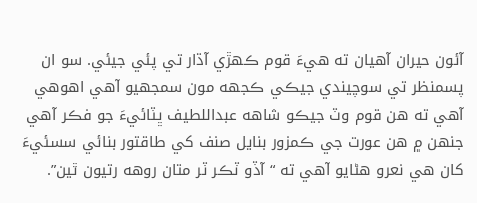آئون حيران آهيان ته هيءَ قوم ڪهڙي آڌار تي پئي جيئي. سو ان پسمنظر تي سوچيندي جيڪي ڪجهه مون سمجهيو آهي اهوهي آهي ته هن قوم وٽ جيڪو شاهه عبداللطيف ڀٽائيءَ جو فڪر آهي جنهن ۾ هن عورت جي ڪمزور بنايل صنف کي طاقتور بنائي سسئيءَ کان هي نعرو هڻايو آهي ته “ آڏو ٽڪر ٽر متان روهه رتيون ٿين”.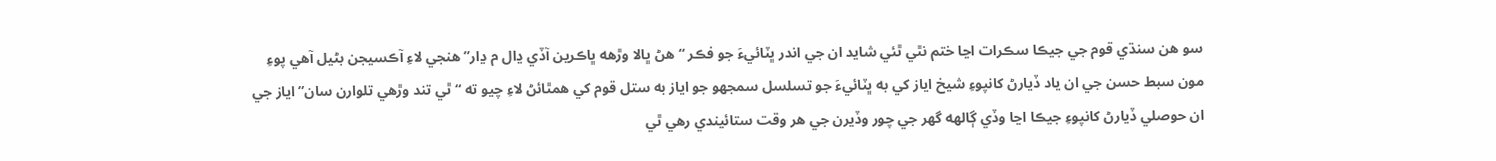سو هن سنڌي قوم جي جيڪا سڪرات اڃا ختم نٿي ٿئي شايد ان جي اندر ڀٽائيءَ جو فڪر “هڻ ڀالا وڙهه ڀاڪرين آڏي ڍال م ڍار” هنجي لاءِ آڪسيجن بڻيل آهي پوءِ مون سبط حسن جي ان ياد ڏيارڻ کانپوءِ شيخ اياز کي به ڀٽائيءَ جو تسلسل سمجهو جو اياز به ستل قوم کي همٿائڻ لاءِ چيو ته “ٿي تند وڙهي تلوارن سان” اياز جي ان حوصلي ڏيارڻ کانپوءِ جيڪا اڃا وڏي ڳالهه گهر جي چور وڏيرن جي هر وقت ستائيندي رهي ٿي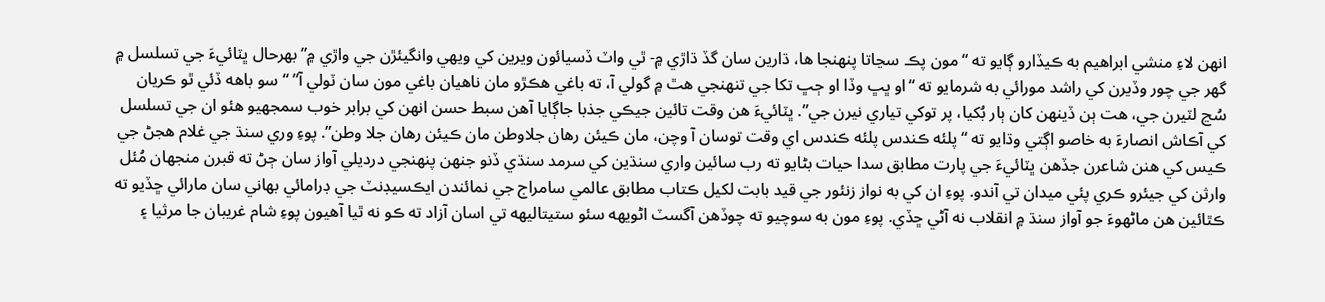انهن لاءِ منشي ابراهيم به ڪيڏارو ڳايو ته “مون پڪ سڃاتا پنهنجا ها، ڌارين سان گڏ ڌاڙي ۾- ٿي واٽ ڏسيائون ويرين کي ويهي وانگيئڙن جي واڙي ۾” بهرحال ڀٽائيءَ جي تسلسل ۾ گهر جي چور وڏيرن کي راشد مورائي به شرمايو ته “او ڀڀ وڏا او ڄڀ تکا جي تنهنجي هٿ ۾ گولي آ، ته باغي هڪڙو مان ناهيان باغي مون سان ٽولي آ” “سو باهه ڏئي ٿو ڪريان سُڃ لٽيرن جي، هت ٻن ڏينهن کان ٻار بُکيا، پر توکي تياري نيرن جي”. ڀٽائيءَ هن وقت تائين جيڪي جذبا جاڳايا آهن سبط حسن انهن کي برابر خوب سمجهيو هئو ان جي تسلسل کي آڪاش انصارءَ به خاصو اڳتي وڌايو ته “پلئه ڪندس پلئه ڪندس اي وقت توسان آ وچن، مان ڪيئن رهان جلاوطن مان ڪيئن رهان جلا وطن”. پوءِ وري سنڌ جي غلام هجڻ جي ڪيس کي هنن شاعرن جڏهن ڀٽائيءَ جي پارت مطابق سدا حيات بڻايو ته رب سائين واري سنڌين کي سرمد سنڌي ڏنو جنهن پنهنجي درديلي آواز سان ڄڻ ته قبرن منجهان مُئل وارثن کي جيئرو ڪري پئي ميدان تي آندو. پوءِ ان کي به نواز زنئور جي قيد بابت لکيل ڪتاب مطابق عالمي سامراج جي نمائندن ايڪسيڊنٽ جي ڊرامائي بهاني سان مارائي ڇڏيو ته ڪٿائين هن ماڻهوءَ جو آواز سنڌ ۾ انقلاب نه آڻي ڇڏي. پوءِ مون به سوچيو ته چوڏهن آگسٽ اڻويهه سئو ستيتاليهه تي اسان آزاد ته ڪو نه ٿيا آهيون پوءِ شام غريبان جا مرثيا ۽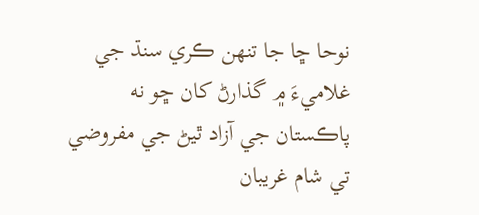نوحا ڇا جا تنهن ڪري سنڌ جي غلاميءَ ۾ گذارڻ کان ڇو نه پاڪستان جي آزاد ٿيڻ جي مفروضي تي شام غريبان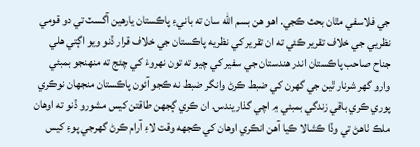جي فلاسفي مٿان بحث ڪجي. اهو هن بسم الله سان ته بانيءِ پاڪستان يارهين آگسٽ تي دو قومي نظريي جي خلاف تقرير ڪئي ته ان تقرير کي نظريه پاڪستان جي خلاف قرار ڏنو ويو اڳتي هلي جناح صاحب پاڪستان اندر هندستان جي سفير کي چيو ته تون نهروءَ کي چئج ته منهنجو بمبئي وارو گهر شرنار ٿين جي گهرن کي ضبط ڪرڻ وانگر ضبط نه ڪجو آئون پاڪستان منجهان نوڪري پوري ڪري باقي زندگي بمبئي ۾ اچي گذاريندس. ان ڪري ڳجهن طاقتن کيس مشورو ڏنو ته اوهان ملڪ ٺاهڻ تي وڏا ڪشالا ڪيا آهن انڪري اوهان کي ڪجهه وقت لاءِ آرام ڪرڻ گهرجي پوءِ کيس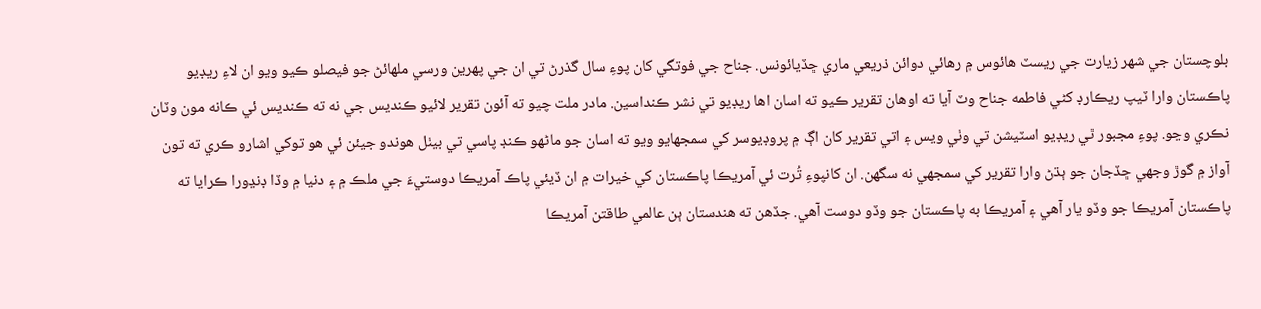بلوچستان جي شهر زيارت جي ريسٽ هائوس ۾ رهائي دوائن ذريعي ماري ڇڏيائونس. جناح جي فوتگي کان پوءِ سال گذرڻ تي ان جي پهرين ورسي ملهائڻ جو فيصلو ڪيو ويو ان لاءِ ريڊيو پاڪستان وارا ٽيپ ريڪارڊ کڻي فاطمه جناح وٽ آيا ته اوهان تقرير ڪيو ته اسان اها ريڊيو تي نشر ڪنداسين. مادر ملت چيو ته آئون تقرير لائيو ڪنديس جي نه ته ڪنديس ئي ڪانه مون وٽان نڪري وڃو. پوءِ مجبور ٿي ريڊيو اسٽيشن تي وٺي ويس ۽ اتي تقرير کان اڳ ۾ پروڊيوسر کي سمجهايو ويو ته اسان جو ماڻهو ڪنڊ پاسي تي بيٺل هوندو جيئن ئي هو توکي اشارو ڪري ته تون آواز ۾ گوڙ وجهي ڇڏجان جو ٻڌڻ وارا تقرير کي سمجهي نه سگهن. ان کانپوءِ تُرت ئي آمريڪا پاڪستان کي خيرات ۾ ان ڏيئي پاڪ آمريڪا دوستيءَ جي ملڪ ۾ ۽ دنيا ۾ وڏا ڊنڍورا ڪرايا ته پاڪستان آمريڪا جو وڏو يار آهي ۽ آمريڪا به پاڪستان جو وڏو دوست آهي. جڏهن ته هندستان ٻن عالمي طاقتن آمريڪا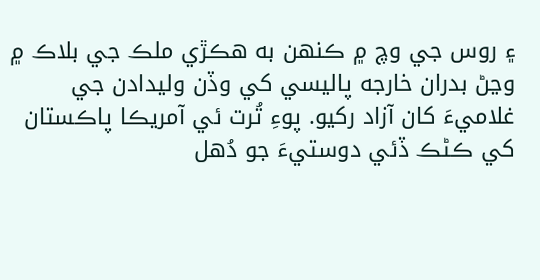۽ روس جي وچ ۾ ڪنهن به هڪڙي ملڪ جي بلاڪ ۾ وڃڻ بدران خارجه پاليسي کي وڏن وليدادن جي غلاميءَ کان آزاد رکيو. پوءِ تُرت ئي آمريڪا پاڪستان کي ڪڻڪ ڏئي دوستيءَ جو دُهل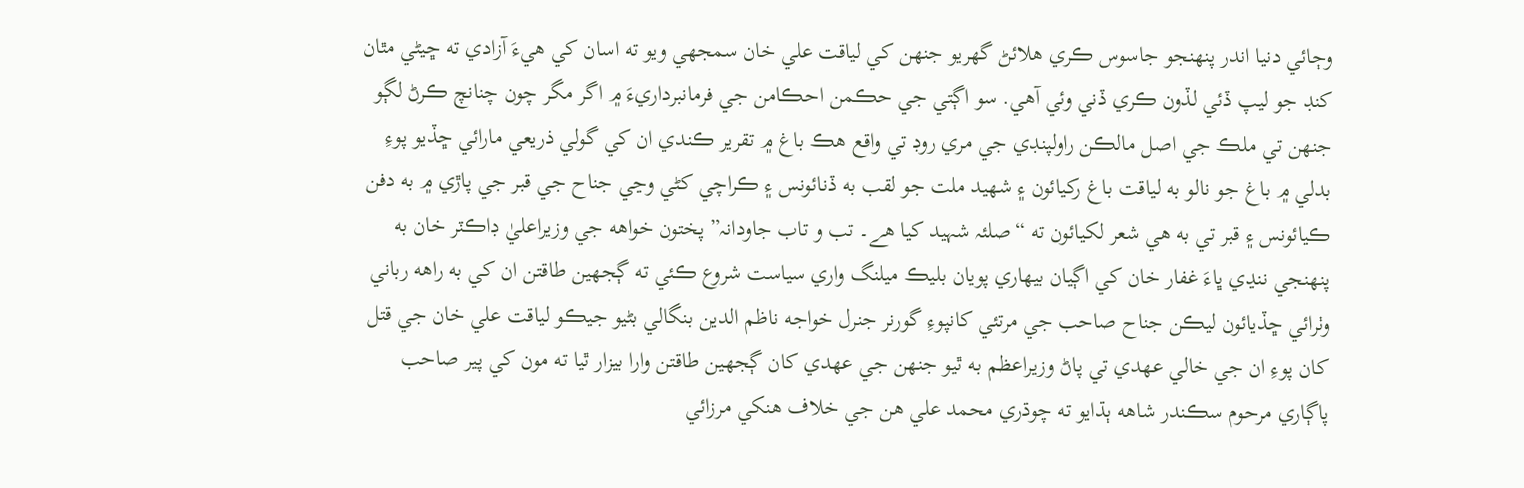وڄائي دنيا اندر پنهنجو جاسوس ڪري هلائڻ گهريو جنهن کي لياقت علي خان سمجهي ويو ته اسان کي هيءَ آزادي ته ڇيڻي مٿان کنڊ جو ليپ ڏئي لڏون ڪري ڏني وئي آهي. سو اڳتي جي حڪمن احڪامن جي فرمانبرداريءَ ۾ اگر مگر چون چنانچ ڪرڻ لڳو جنهن تي ملڪ جي اصل مالڪن راولپنڊي جي مري روڊ تي واقع هڪ باغ ۾ تقرير ڪندي ان کي گولي ذريعي مارائي ڇڏيو پوءِ بدلي ۾ باغ جو نالو به لياقت باغ رکيائون ۽ شهيد ملت جو لقب به ڏنائونس ۽ ڪراچي کڻي وڃي جناح جي قبر جي پاڙي ۾ به دفن ڪيائونس ۽ قبر تي به هي شعر لکيائون ته “صلئہ شہید کیا ھے۔ تب و تاب جاودانہ” پختون خواهه جي وزيراعليٰ ڊاڪٽر خان به پنهنجي ننڍي ڀاءَ غفار خان کي اڳيان بيهاري پويان بليڪ ميلنگ واري سياست شروع ڪئي ته ڳجهين طاقتن ان کي به راهه رباني وٺرائي ڇڏيائون ليڪن جناح صاحب جي مرتئي کانپوءِ گورنر جنرل خواجه ناظم الدين بنگالي بڻيو جيڪو لياقت علي خان جي قتل کان پوءِ ان جي خالي عهدي تي پاڻ وزيراعظم به ٿيو جنهن جي عهدي کان ڳجهين طاقتن وارا بيزار ٿيا ته مون کي پير صاحب پاڳاري مرحوم سڪندر شاهه ٻڌايو ته چوڌري محمد علي هن جي خلاف هنکي مرزائي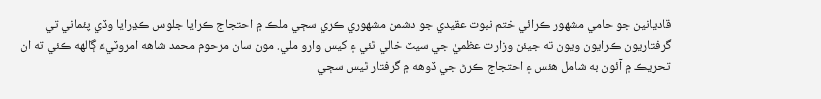قاديانين جو حامي مشهور ڪرائي ختم نبوت عقيدي جو دشمن مشهوري ڪري سڄي ملڪ ۾ احتجاج ڪرايا جلوس ڪڍرايا وڏي پئماني تي گرفتاريون ڪرايون ويون ته جيئن وزارت عظميٰ جي سيٽ خالي ٿئي ۽ کيس وارو ملي. مون سان مرحوم محمد شاهه امروٽيءَ ڳالهه ڪئي ته ان تحريڪ ۾ آئون به شامل هئس ۽ احتجاج ڪرڻ جي ڏوهه ۾ گرفتار ٿيس سڄي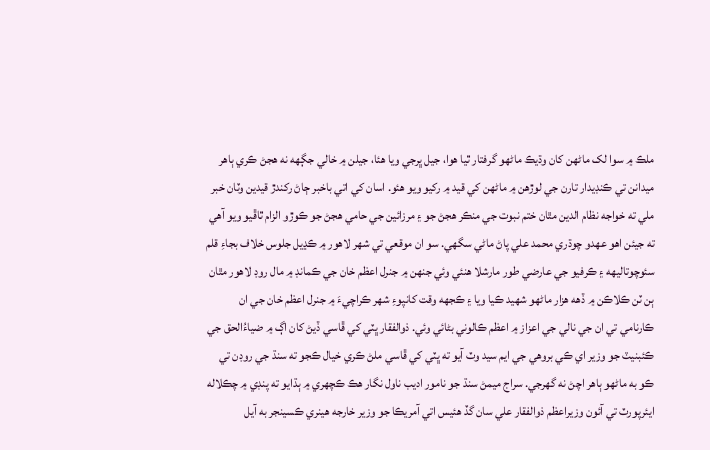ملڪ ۾ سوا لک ماڻهن کان وڌيڪ ماڻهو گرفتار ٿيا هوا، جيل ڀرجي ويا هئا، جيلن ۾ خالي جڳهه نه هجڻ ڪري ٻاهر ميدانن تي ڪنڊيدار تارن جي لوڙهن ۾ ماڻهن کي قيد ۾ رکيو ويو هئو. اسان کي اتي باخبر ڄاڻ رکندڙ قيدين وٽان خبر ملي ته خواجه نظام الدين مٿان ختم نبوت جي منڪر هجڻ جو ۽ مرزائين جي حامي هجڻ جو ڪوڙو الزام ٿاڦيو ويو آهي ته جيئن اهو عهدو چوڌري محمد علي پاڻ ماڻي سگهي. سو ان موقعي تي شهر لاهور ۾ ڪڍيل جلوس خلاف بجاءِ قلم سئوچوتاليهه ۽ ڪرفيو جي عارضي طور مارشلا هنئي وئي جنهن ۾ جنرل اعظم خان جي ڪمانڊ ۾ مال روڊ لاهور مٿان ٻن ٽن ڪلاڪن ۾ ڏهه هزار ماڻهو شهيد ڪيا ويا ۽ ڪجهه وقت کانپوءِ شهر ڪراچيءَ ۾ جنرل اعظم خان جي ان ڪارنامي تي ان جي نالي جي اعزاز ۾ اعظم ڪالوني بڻائي وئي. ذوالفقار ڀٽي کي ڦاسي ڏيڻ کان اڳ ۾ ضياءُالحق جي ڪئبنيٽ جو وزير اي ڪي بروهي جي ايم سيد وٽ آيو ته ڀٽي کي ڦاسي ملڻ ڪري خيال ڪجو ته سنڌ جي روڊن تي ڪو به ماڻهو ٻاهر اچڻ نه گهرجي. سراج ميمڻ سنڌ جو نامور اديب ناول نگار هڪ ڪچهري ۾ ٻڌايو ته پنڊي ۾ چڪلاله ايئرپورٽ تي آئون وزيراعظم ذوالفقار علي سان گڏ هئيس اتي آمريڪا جو وزير خارجه هينري ڪسينجر به آيل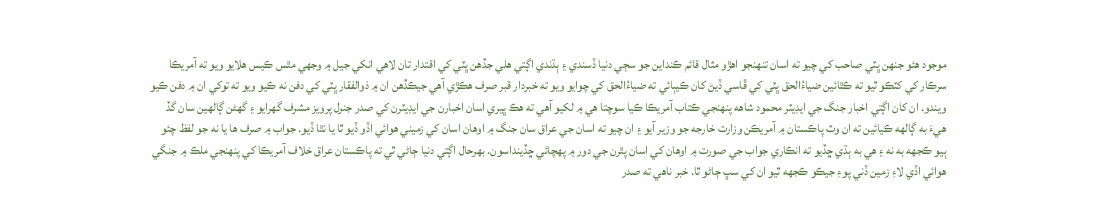موجود هئو جنهن ڀٽي صاحب کي چيو ته اسان تنهنجو اهڙو مثال قائم ڪنداين جو سڄي دنيا ڏسندي ۽ ٻڌندي اڳتي هلي جڏهن ڀٽي کي اقتدار تان لاهي انکي جيل ۾ وجهي مٿس ڪيس هلايو ويو ته آمريڪا سرڪار کي کٽڪو ٿيو ته ڪٿائين ضياءُالحق ڀٽي کي ڦاسي ڏيڻ کان ڪيٻائي ته ضياءُالحق کي چوايو ويو ته خبردار قبر صرف هڪڙي آهي جيڪڏهن ان ۾ ذوالفقار ڀٽي کي دفن نه ڪيو ويو ته توکي ان ۾ دفن ڪيو ويندو. ان کان اڳتي اخبار جنگ جي ايڊيٽر محمود شاهه پنهنجي ڪتاب آمريڪا ڪيا سوچتا هي ۾ لکيو آهي ته هڪ ڀيري اسان اخبارن جي ايڊيٽرن کي صدر جنرل پرويز مشرف گهرايو ۽ گهڻن ڳالهين سان گڏ هيءَ به ڳالهه ڪيائين ته ان وٽ پاڪستان ۾ آمريڪن وزارت خارجه جو وزير آيو ۽ ان چيو ته اسان جي عراق سان جنگ ۾ اوهان اسان کي زميني هوائي اڏو ڏيو ٿا يا نٿا ڏيو. جواب ۾ صرف ها يا نه جو لفظ چئو ٻيو ڪجهه به نه ۽ هي به ٻڌي ڇڏيو ته انڪاري جواب جي صورت ۾ اوهان کي اسان پٿرن جي دور ۾ پهچائي ڇڏينداسون. بهرحال اڳتي دنيا ڄاڻي ٿي ته پاڪستان عراق خلاف آمريڪا کي پنهنجي ملڪ ۾ جنگي هوائي اڏي لاءِ زمين ڏني پوءِ جيڪو ڪجهه ٿيو ان کي سڀ ڄاڻو ٿا. خبر ناهي ته صدر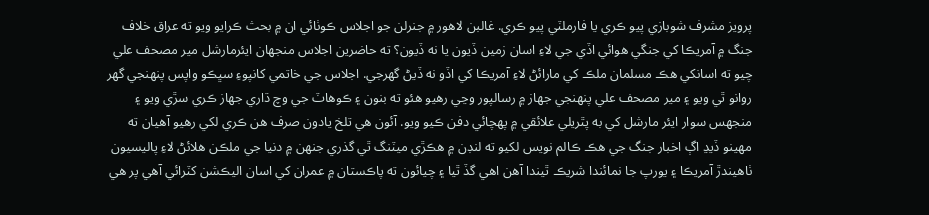پرويز مشرف شوبازي پيو ڪري يا فارملٽي پيو ڪري. غالبن لاهور ۾ جنرلن جو اجلاس ڪوٺائي ان ۾ بحث ڪرايو ويو ته عراق خلاف جنگ ۾ آمريڪا کي جنگي هوائي اڏي جي لاءِ اسان زمين ڏيون يا نه ڏيون؟ ته حاضرين اجلاس منجهان ايئرمارشل مير مصحف علي چيو ته اسانکي هڪ مسلمان ملڪ کي مارائڻ لاءِ آمريڪا کي اڏو نه ڏيڻ گهرجي. اجلاس جي خاتمي کانپوءِ سڀڪو واپس پنهنجي گهر روانو ٿي ويو ۽ مير مصحف علي پنهنجي جهاز ۾ رسالپور وڃي رهيو هئو ته بنون ۽ ڪوهاٽ جي وچ ڌاري جهاز ڪري سڙي ويو ۽ منجهس سوار ايئر مارشل کي به پٿريلي علائقي ۾ پهچائي دفن ڪيو ويو. آئون هي تلخ يادون صرف هن ڪري لکي رهيو آهيان ته مهينو ڏيڍ اڳ اخبار جنگ جي هڪ ڪالم نويس لکيو ته لنڊن ۾ هڪڙي ميٽنگ ٿي گذري جنهن ۾ دنيا جي ملڪن هلائڻ لاءِ پاليسيون ٺاهيندڙ آمريڪا ۽ يورپ جا نمائندا شريڪ ٿيندا آهن اهي گڏ ٿيا ۽ چيائون ته پاڪستان ۾ عمران کي اسان اليڪشن کٽرائي آهي پر هي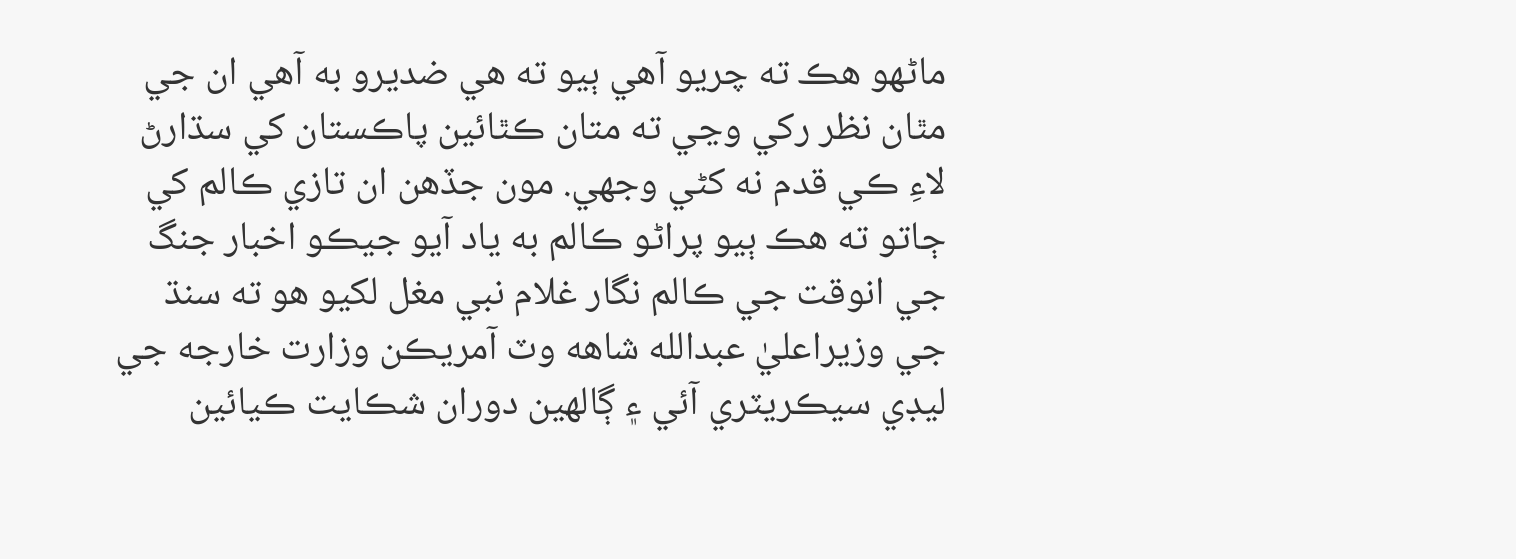ماڻهو هڪ ته چريو آهي ٻيو ته هي ضديرو به آهي ان جي مٿان نظر رکي وڃي ته متان ڪٿائين پاڪستان کي سڌارڻ لاءِ ڪي قدم نه کڻي وجهي. مون جڏهن ان تازي ڪالم کي ڄاتو ته هڪ ٻيو پراڻو ڪالم به ياد آيو جيڪو اخبار جنگ جي انوقت جي ڪالم نگار غلام نبي مغل لکيو هو ته سنڌ جي وزيراعليٰ عبدالله شاهه وٽ آمريڪن وزارت خارجه جي ليڊي سيڪريٽري آئي ۽ ڳالهين دوران شڪايت ڪيائين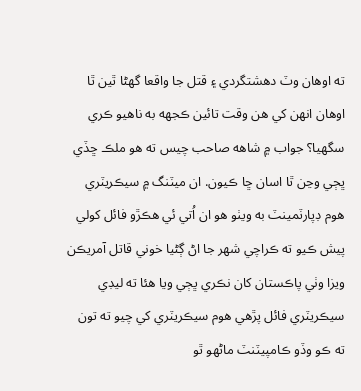ته اوهان وٽ دهشتگردي ۽ قتل جا واقعا گهڻا ٿين ٿا اوهان انهن کي هن وقت تائين ڪجهه به ناهيو ڪري سگهيا؟ جواب ۾ شاهه صاحب چيس ته هو ملڪ ڇڏي ڀڄي وڃن ٿا اسان ڇا ڪيون. ان ميٽنگ ۾ سيڪريٽري هوم ڊپارٽمينٽ به ويٺو هو ان اُتي ئي هڪڙو فائل کولي پيش ڪيو ته ڪراچي شهر جا اڻ ڳڻيا خوني قاتل آمريڪن ويزا وٺي پاڪستان کان نڪري ڀڄي ويا هئا ته ليڊي سيڪريٽري فائل پڙهي هوم سيڪريٽري کي چيو ته تون ته ڪو وڏو ڪامپيٽنٽ ماڻهو ٿو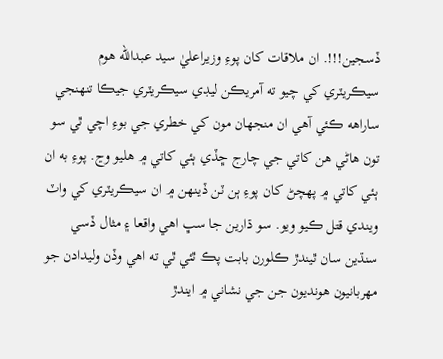ڏسجين!!!. ان ملاقات کان پوءِ وزيراعليٰ سيد عبدالله هوم سيڪريٽري کي چيو ته آمريڪن ليڊي سيڪريٽري جيڪا تنهنجي ساراهه ڪئي آهي ان منجهان مون کي خطري جي بوءِ اچي ٿي سو تون هاڻي هن کاتي جي چارج ڇڏي ٻئي کاتي ۾ هليو وڃ. پوءِ به ان ٻئي کاتي ۾ پهچڻ کان پوءِ ٻن ٽن ڏينهن ۾ ان سيڪريٽري کي واٽ ويندي قتل ڪيو ويو. سو ڌارين جا سڀ اهي واقعا ۽ مثال ڏسي سنڌين سان ٿيندڙ ڪلورن بابت پڪ ٿئي ٿي ته اهي وڏن وليدادن جو مهربانيون هونديون جن جي نشاني ۾ ايندڙ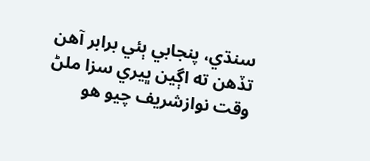سنڌي، پنجابي ٻئي برابر آهن تڏهن ته اڳين ڀيري سزا ملڻ وقت نوازشريف چيو هو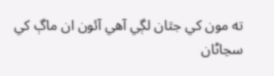ته مون کي جٿان لڳي آهي آئون ان ماڳ کي سڃاڻان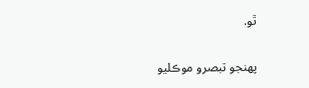ٿو.

پهنجو تبصرو موڪليو